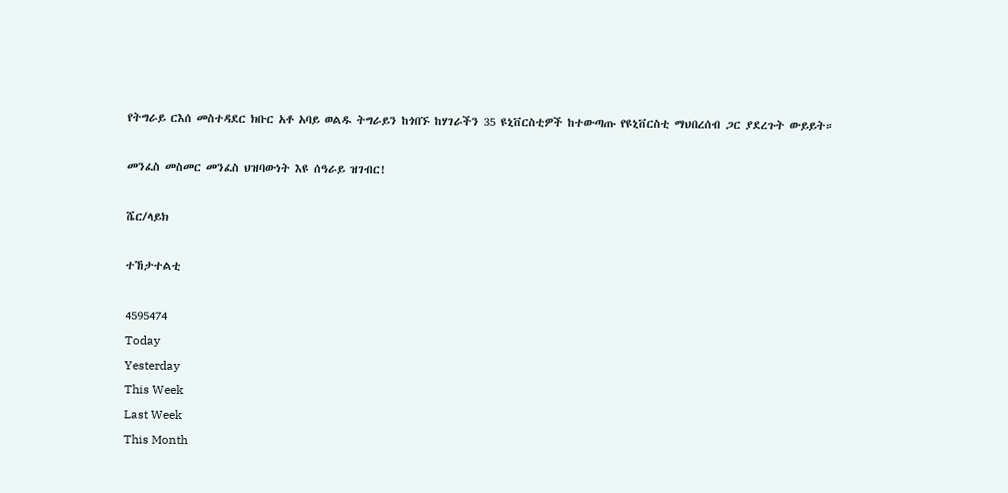የትግራይ ርእሰ መስተዳደር ክቡር አቶ አባይ ወልዱ ትግራይን ከጎበኙ ከሃገራችን 35 ዩኒቨርስቲዎች ከተውጣጡ የዩኒቨርስቲ ማህበረሰብ ጋር ያደረጉት ውይይት።

መንፈስ መስመር መንፈስ ህዝባውነት እዩ ሰዓራይ ዝገብር!

ሼር/ላይክ

ተኸታተልቲ

4595474
Today
Yesterday
This Week
Last Week
This Month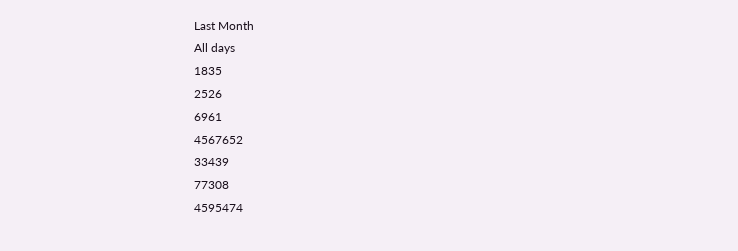Last Month
All days
1835
2526
6961
4567652
33439
77308
4595474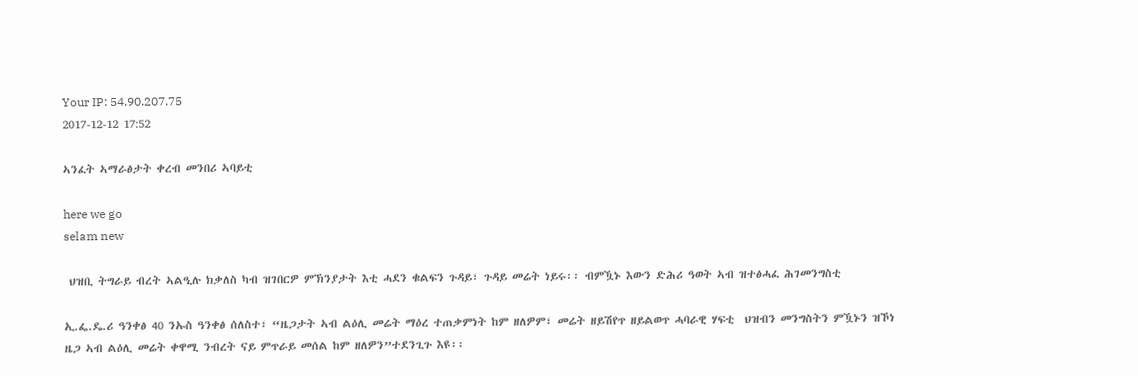Your IP: 54.90.207.75
2017-12-12 17:52

ኣንፈት ኣማራፅታት ቀረብ መንበሪ ኣባይቲ

here we go
selam new

 ህዝቢ ትግራይ ብረት ኣልዒሉ ክቃለስ ካብ ዝገበርዎ ምኽንያታት እቲ ሓደን ቁልፍን ጉዳይ፣ ጉዳይ መሬት ነይሩ፡፡ ብምዃኑ እውን ድሕሪ ዓወት ኣብ ዝተፅሓፈ ሕገመንግስቲ

ኢ.ፌ.ዴ.ሪ ዓንቀፅ 40 ንኡስ ዓንቀፅ ሰለስተ፣ “ዜጋታት ኣብ ልዕሊ መሬት ማዕረ ተጠቃምነት ከም ዘለዎም፣ መሬት ዘይሽየጥ ዘይልወጥ ሓባራዊ ሃፍቲ  ህዝብን መንግስትን ምዃኑን ዝኾነ ዜጋ ኣብ ልዕሊ መሬት ቀዋሚ ንብረት ናይ ምጥራይ መሰል ከም ዘለዎን”ተደንጊጉ እዩ፡፡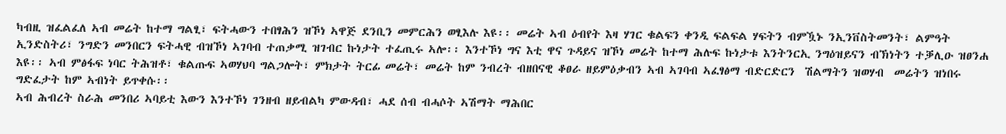ካብዚ ዝፈልፈለ ኣብ መሬት ከተማ ግልፂ፣ ፍትሓውን ተበፃሕን ዝኾነ ኣዋጅ ደንቢን መምርሕን ወፂእሉ እዩ፡፡ መሬት ኣብ ዕብየት እዛ ሃገር ቁልፍን ቀንዲ ፍልፍል ሃፍትን ብምዃኑ ንኢንቨስትመንት፣ ልምዓት ኢንድስትሪ፣ ንግድን መንበርን ፍትሓዊ ብዝኾነ ኣገባብ ተጠቃሚ ዝገብር ኩነታት ተፈጢሩ ኣሎ፡፡ እንተኾነ ግና እቲ ዋና ጉዳይና ዝኾነ መሬት ከተማ ሕሉፍ ኩነታቱ እንትንርኢ ንግዕዝይናን ብኽነትን ተቓሊዑ ዝፀንሐ እዩ፡፡ ኣብ ምፅፋፍ ነባር ትሕዝቶ፣ ቁልጡፍ ኣወሃህባ ግልጋሎት፣ ምክታት ትርፊ መሬት፣ መሬት ከም ንብረት ብዘበናዊ ቆፀራ ዘይምዕቃብን ኣብ ኣገባብ ኣፈፃፅማ ብድርድርን  ሽልማትን ዝወሃብ  መሬትን ዝነበሩ ግድፈታት ከም ኣብነት ይጥቀሱ፡፡
ኣብ ሕብረት ስራሕ መንበሪ ኣባይቲ እውን እንተኾነ ገንዘብ ዘይብልካ ምውዳብ፣ ሓደ ሰብ ብሓሶት ኣሽማት ማሕበር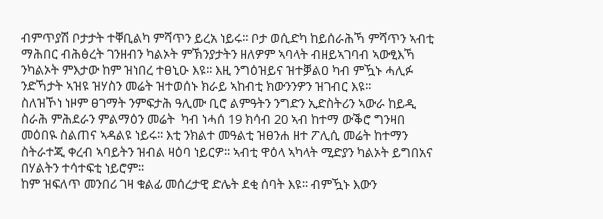ብምጥያሽ ቦታታት ተቐቢልካ ምሻጥን ይረአ ነይሩ፡፡ ቦታ ወሲድካ ከይሰራሕኻ ምሻጥን ኣብቲ ማሕበር ብሕፅረት ገንዘብን ካልኦት ምኽንያታትን ዘለዎም ኣባላት ብዘይኣገባብ ኣውፂእኻ ንካልኦት ምእታው ከም ዝነበረ ተፀኒዑ እዩ፡፡ እዚ ንግዕዝይና ዝተቓልዐ ካብ ምዃኑ ሓሊፉ ንድኻታት ኣዝዩ ዝሃስን መሬት ዝተወሰኑ ክራይ ኣከብቲ ክውንንዎን ዝገብር እዩ፡፡
ስለዝኾነ ነዞም ፀገማት ንምፍታሕ ዓሊሙ ቢሮ ልምዓትን ንግድን ኢድስትሪን ኣውራ ከይዲ ስራሕ ምሕደራን ምልማዕን መሬት  ካብ ነሓሰ 19 ክሳብ 20 ኣብ ከተማ ውቕሮ ግንዛበ መዕበዪ ስልጠና ኣዳልዩ ነይሩ፡፡ እቲ ንክልተ መዓልቲ ዝፀንሐ ዘተ ፖሊሲ መሬት ከተማን ስትራተጂ ቀረብ ኣባይትን ዝብል ዛዕባ ነይርዎ፡፡ ኣብቲ ዋዕላ ኣካላት ሚድያን ካልኦት ይግበአና በሃልትን ተሳተፍቲ ነይሮም፡፡
ከም ዝፍለጥ መንበሪ ገዛ ቁልፊ መሰረታዊ ድሌት ደቂ ሰባት እዩ፡፡ ብምዃኑ እውን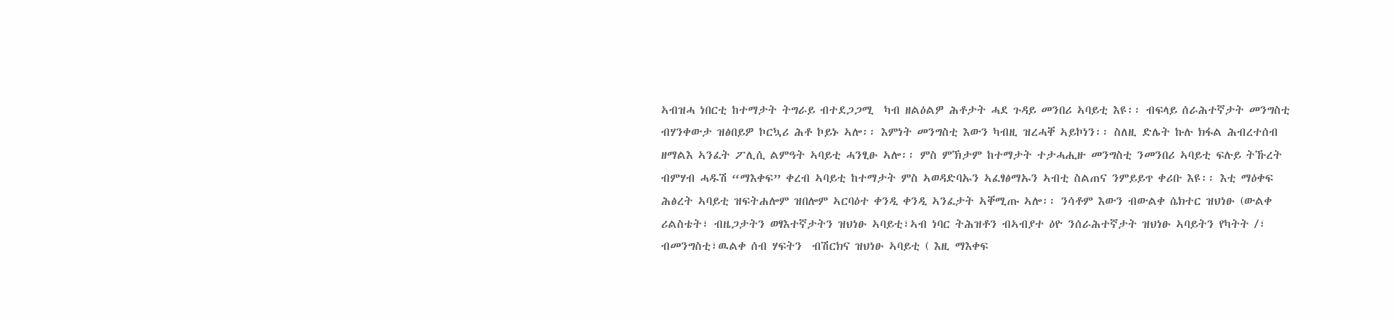ኣብዝሓ ነበርቲ ከተማታት ትግራይ ብተደጋጋሚ  ካብ ዘልዕልዎ ሕቶታት ሓደ ጉዳይ መንበሪ ኣባይቲ እዩ፡፡ ብፍላይ ሰራሕተኛታት መንግስቲ  ብሃንቀውታ ዝፅበይዎ ኮርኳሪ ሕቶ ኮይኑ ኣሎ፡፡ እምነት መንግስቲ እውን ካብዚ ዝረሓቐ ኣይኮነን፡፡ ስለዚ ድሌት ኩሉ ክፋል ሕብረተሰብ ዘማልእ ኣንፈት ፖሊሲ ልምዓት ኣባይቲ ሓንፂፁ ኣሎ፡፡ ምስ ምኽታም ከተማታት ተታሓሒዙ መንግስቲ ንመንበሪ ኣባይቲ ፍሉይ ትኹረት ብምሃብ ሓዱሽ “ማእቀፍ” ቀረብ ኣባይቲ ከተማታት ምስ ኣወዳድባኡን ኣፈፃፅማኡን ኣብቲ ስልጠና ንምይይጥ ቀሪቡ እዩ፡፡ እቲ ማዕቀፍ  ሕፅረት ኣባይቲ ዝፍትሐሎም ዝበሎም ኣርባዕተ ቀንዲ ቀንዲ ኣንፈታት ኣቐሚጡ ኣሎ፡፡ ንሳቶም እውን ብውልቀ ሴክተር ዝህነፁ (ውልቀ ሪልስቴት፣ ብዜጋታትን ወፃእተኛታትን ዝህነፁ ኣባይቲ፣ኣብ ነባር ትሕዝቶን ብኣብያተ ዕዮ ንሰራሕተኛታት ዝህነፁ ኣባይትን የካትት /፣ ብመንግስቲ፣ዉልቀ ሰብ ሃፍትን  ብሽርክና ዝህነፁ ኣባይቲ ( እዚ ማእቀፍ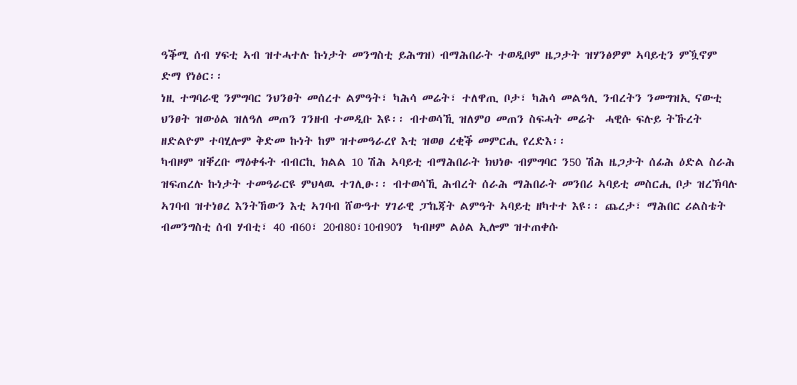ዓቕሚ ሰብ ሃፍቲ ኣብ ዝተሓተሉ ኩነታት መንግስቲ ይሕግዝ) ብማሕበራት ተወዲቦም ዜጋታት ዝሃንፅዎም ኣባይቲን ምዃኖም ድማ የነፅር፡፡
ነዚ ተግባራዊ ንምግባር ንህንፀት መሰረተ ልምዓት፣ ካሕሳ መሬት፣ ተለዋጢ ቦታ፣ ካሕሳ መልዓሊ ንብረትን ንመግዝኢ ናውቲ ህንፀት ዝውዕል ዝለዓለ መጠን ገንዘብ ተመዲቡ እዩ፡፡ ብተወሳኺ ዝለምዐ መጠን ስፍሓት መሬት  ሓዊሱ ፍሉይ ትኹረት ዘድልዮም ተባሂሎም ቅድመ ኩነት ከም ዝተመዓራረየ እቲ ዝወፀ ረቂቕ መምርሒ የረድእ፡፡
ካብዞም ዝቐረቡ ማዕቀፋት ብብርኪ ክልል 10 ሽሕ ኣባይቲ ብማሕበራት ክህነፁ ብምግባር ን50 ሽሕ ዜጋታት ሰፊሕ ዕድል ስራሕ ዝፍጠረሉ ኩነታት ተመዓራርዩ ምህላዉ ተገሊፁ፡፡ ብተወሳኺ ሕብረት ሰራሕ ማሕበራት መንበሪ ኣባይቲ መስርሒ ቦታ ዝረኽባሉ ኣገባብ ዝተነፀረ እንትኸውን እቲ ኣገባብ ሸውዓተ ሃገራዊ ፓኬጃት ልምዓት ኣባይቲ ዘካተተ እዩ፡፡ ጨረታ፣ ማሕበር ሪልስቴት ብመንግስቲ ሰብ ሃብቲ፣ 40 ብ60፣ 20ብ80፣10ብ90ን  ካብዞም ልዕል ኢሎም ዝተጠቀሱ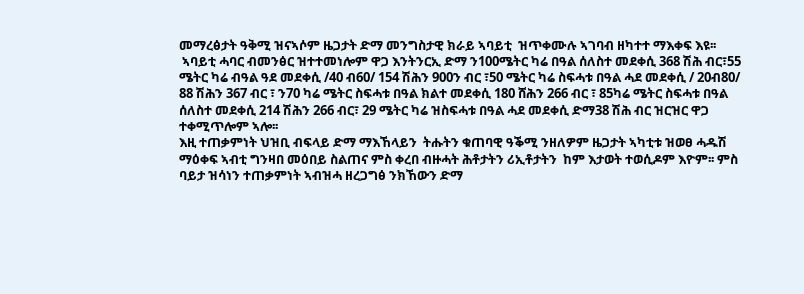መማረፅታት ዓቅሚ ዝናኣሶም ዜጋታት ድማ መንግስታዊ ክራይ ኣባይቲ  ዝጥቀሙሉ ኣገባብ ዘካተተ ማእቀፍ እዩ፡፡
 ኣባይቲ ሓባር ብመንፅር ዝተተመነሎም ዋጋ እንትንርኢ ድማ ን100ሜትር ካሬ በዓል ሰለስተ መደቀሲ 368 ሽሕ ብር፣55 ሜትር ካሬ ብዓል ዓደ መደቀሲ /40 ብ60/ 154 ሽሕን 900ን ብር ፣50 ሜትር ካሬ ስፍሓቱ በዓል ሓደ መደቀሲ / 20ብ80/ 88 ሽሕን 367 ብር ፣ ን70 ካሬ ሜትር ስፍሓቱ በዓል ክልተ መደቀሲ 180 ሸሕን 266 ብር ፣ 85ካሬ ሜትር ስፍሓቱ በዓል ሰለስተ መደቀሲ 214 ሽሕን 266 ብር፣ 29 ሜትር ካሬ ዝስፍሓቱ በዓል ሓደ መደቀሲ ድማ38 ሽሕ ብር ዝርዝር ዋጋ ተቀሚጥሎም ኣሎ፡፡
እዚ ተጠቃምነት ህዝቢ ብፍላይ ድማ ማእኸላይን  ትሑትን ቁጠባዊ ዓቕሚ ንዘለዎም ዜጋታት ኣካቲቱ ዝወፀ ሓዱሽ ማዕቀፍ ኣብቲ ግንዛበ መዕበይ ስልጠና ምስ ቀረበ ብዙሓት ሕቶታትን ሪኢቶታትን  ከም እታወት ተወሲዶም እዮም፡፡ ምስ ባይታ ዝሳነን ተጠቃምነት ኣብዝሓ ዘረጋግፅ ንክኸውን ድማ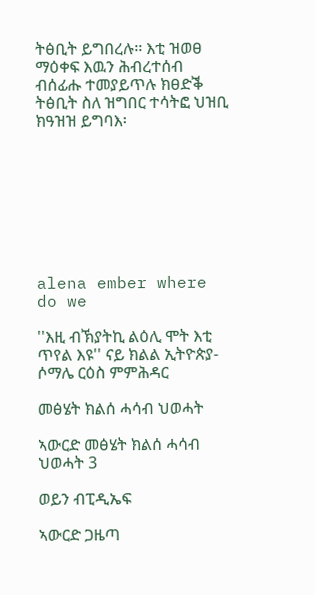ትፅቢት ይግበረሉ፡፡ እቲ ዝወፀ ማዕቀፍ እዉን ሕብረተሰብ ብሰፊሑ ተመያይጥሉ ክፀድቕ ትፅቢት ስለ ዝግበር ተሳትፎ ህዝቢ ክዓዝዝ ይግባእ፡








alena ember where do we

''እዚ ብኽያትኪ ልዕሊ ሞት እቲ ጥየል እዩ'' ናይ ክልል ኢትዮጵያ-ሶማሌ ርዕስ ምምሕዳር

መፅሄት ክልሰ ሓሳብ ህወሓት

ኣውርድ መፅሄት ክልሰ ሓሳብ ህወሓት 3

ወይን ብፒዲኤፍ

ኣውርድ ጋዜጣ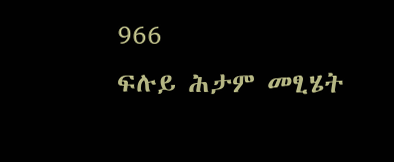966
ፍሉይ ሕታም መፂሄት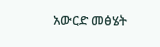አውርድ መፅሄት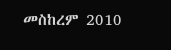መስከረም 2010